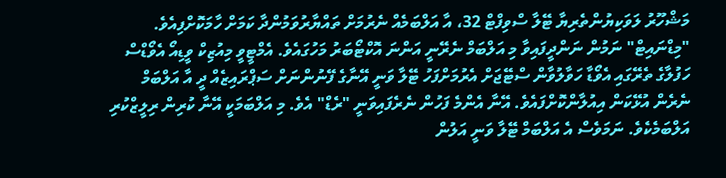މަޝްހޫރު ލަވަކިޔުންތެރިޔާ ޓޭލާ ސްވިފްޓް 32، އާ އަލްބަމެއް ނެރުމަށް ތައްޔާރުވަމުންދާ ކަމަށް ހާމަކޮށްފިއެވެ.
"މިޑްނައިޓް" ނަމުން ނަންދީފައިވާ މި އަލްބަމް ނެރޭނީ އަންނަ އޮކްޓޯބަރު މަހުގައެވެ. އެމްޓީވީ މިއުޒިކް ވީޑިއޯ އެވޯޑްސް ހަފުލާގެ ތެރޭގައި އެވޯޑާ ހަވާލުވާން ސްޓޭޖަށް އެރުމަށްފަހު ޓޭލާ ވަނީ އޭނާގެ ފޭނުންނަށް ސަޕްރައިޒެއް ދީ އާ އަލްބަމް ނެރެން އުޅޭކަން އިއުލާންކޮށްފައެވެ. އޭނާ އެންމެ ފަހުން ނެރެފައިވަނީ "ރެޑް" އެވެ. މި އަލްބަމަކީ އޭނާ ކުރިން ރިލީޒްކުރި އަލްބަމެކެވެ. ނަމަވެސް އެ އަލްބަމް ޓޭލާ ވަނީ އަލުން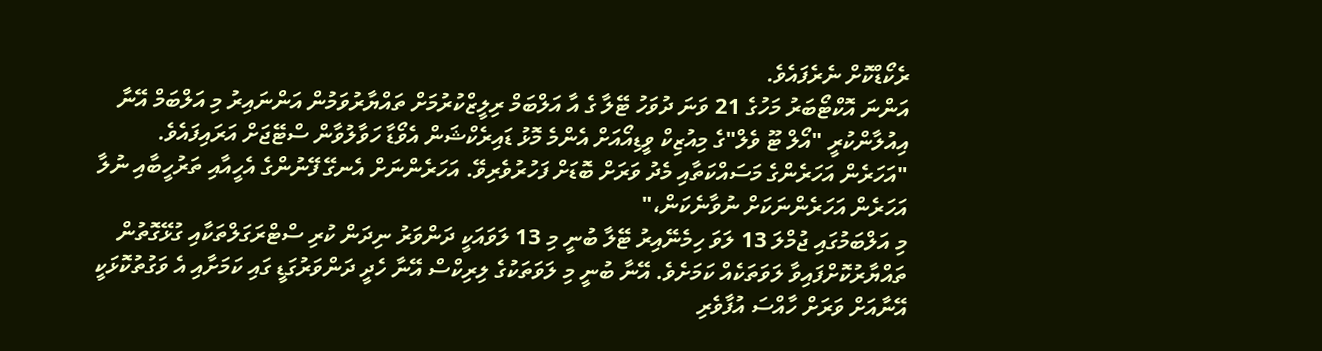ރެކޯޑްކޮށް ނެރެފައެވެ.
އަންނަ އޮކްޓޯބަރު މަހުގެ 21 ވަނަ ދުވަހު ޓޭލާ ގެ އާ އަލްބަމް ރިލީޒްކުރުމަށް ތައްޔާރުވަމުން އަންނައިރު މި އަލްބަމް އޭނާ އިއުލާންކުރީ "އޯލް ޓޫ ވެލް"ގެ މިއުޒިކް ވީޑިއޯއަށް އެންމެ މޮޅު ޑައިރެކްޝަން އެވޯޑާ ހަވާލުވާން ސްޓޭޖަށް އަރައިފައެވެ.
"އަހަރެން އަހަރެންގެ މަސައްކަތާއި މެދު ވަރަށް ބޮޑަށް ފަހުރުވެރިވޭ. އަހަރެންނަށް އެނގޭ ފޭނުންގެ އެހީއާއި ތަރުހީބާއި ނުލާ އަހަރެން އަހަރެންނަކަށް ނުވާނެކަން،"
މި އަލްބަމުގައި ޖުމްލަ 13 ލަވަ ހިމެނޭއިރު ޓޭލާ ބުނީ މި 13 ލަވައަކީ ދަންވަރު ނިދަން ކުރި ސްޓްރަގަލްތަކާއި ގުޅޭގޮތުން ތައްޔާރުކޮށްފައިވާ ލަވަތަކެއް ކަމަށެވެ. އޭނާ ބުނީ މި ލަވަތަކުގެ ލިރިކްސް އޭނާ ހެދީ ދަންވަރުގަޑީ ގައި ކަމަށާއި އެ ވަގުތުކޮޅަކީ އޭނާއަށް ވަރަށް ހާއްސަ އުފާވެރި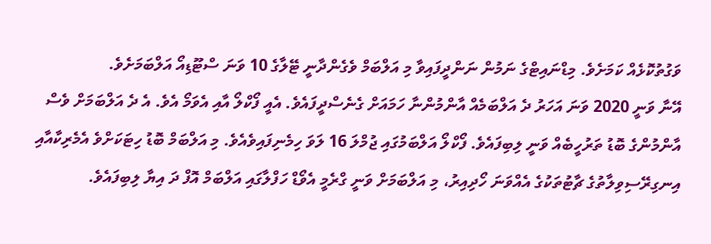ވަގުތުކޮޅެއް ކަމަށެވެ. މިޑްނައިޓްގެ ނަމުން ނަންދީފައިވާ މި އަލްބަމް ވެގެންދާނީ ޓޭލާގެ 10 ވަނަ ސްޓޫޑިއޯ އަލްބަމަށެވެ.
އޭނާ ވަނީ 2020 ވަނަ އަހަރު ދެ އަލްބަމެއް އާންމުންނާ ހަމައަށް ގެނެސްދީފައެވެ. އެއީ ފޯކްލޯ އާއި އެވަމޯ އެވެ. އެ ދެ އަލްބަމަށް ވެސް އާންމުންގެ ބޮޑު ތަރުހީބެއް ވަނީ ލިބިފައެވެ. ފޯކްލޯ އަލްބަމުގައި ޖުމްލަ 16 ލަވަ ހިމެނިފައިވެއެވެ. މި އަލްބަމް ބޮޑު ހިޓަކަށްވެ އެމެރިކާއާއި އިނގިރޭސިވިލާތުގެ ޗާޓުތަކުގެ އެއްވަނަ ހޯދިއިރު، މި އަލްބަމަށް ވަނީ ގްރެމީ އެވޯޑް ހަފްލާގައި އަލްބަމް އޮފް ދަ އިޔާ ލިބިފައެވެ.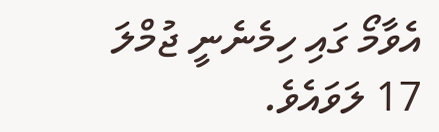އެވާމޯ ގައި ހިމެނެނީ ޖުމްލަ 17 ލަވައެވެ.